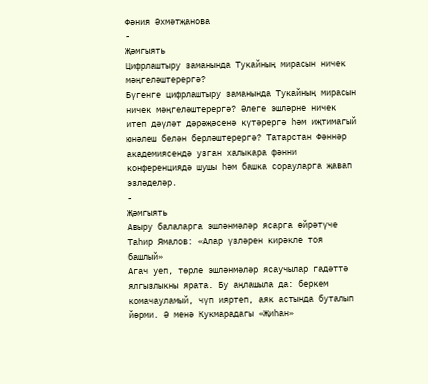Фәния Әхмәтҗанова
-
Җәмгыять
Цифрлаштыру заманында Тукайның мирасын ничек мәңгеләштерергә?
Бүгенге цифрлаштыру заманында Тукайның мирасын ничек мәңгеләштерергә? Әлеге эшләрне ничек итеп дәүләт дәрәҗәсенә күтәрергә һәм иҗтимагый юнәлеш белән берләштерергә? Татарстан Фәннәр академиясендә узган халыкара фәнни конференциядә шушы һәм башка сорауларга җавап эзләделәр.
-
Җәмгыять
Авыру балаларга эшләнмәләр ясарга өйрәтүче Таһир Ямалов: «Алар үзләрен кирәкле тоя башлый»
Агач уеп, төрле эшләнмәләр ясаучылар гадәттә ялгызлыкны ярата. Бу аңлашыла да: беркем комачауламый, чүп ияртеп, аяк астында буталып йөрми. Ә менә Кукмарадагы «Җиһан»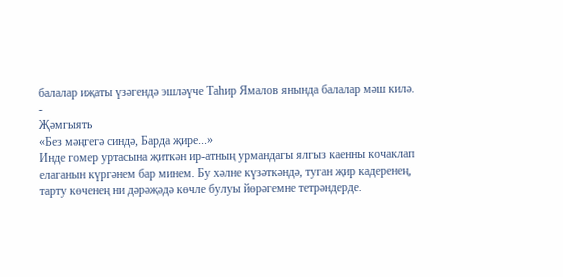балалар иҗаты үзәгендә эшләүче Таһир Ямалов янында балалар мәш килә.
-
Җәмгыять
«Без мәңгегә синдә, Барда җире...»
Инде гомер уртасына җиткән ир-атның урмандагы ялгыз каенны кочаклап елаганын күргәнем бар минем. Бу хәлне күзәткәндә, туган җир кадеренең, тарту көченең ни дәрәҗәдә көчле булуы йөрәгемне тетрәндерде.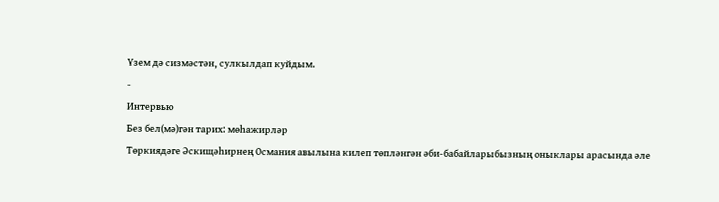Үзем дә сизмәстән, сулкылдап куйдым.
-
Интервью
Без бел(мә)гән тарих: мөһажирләр
Төркиядәге Әскищәһирнең Османия авылына килеп төпләнгән әби-бабайларыбызның оныклары арасында әле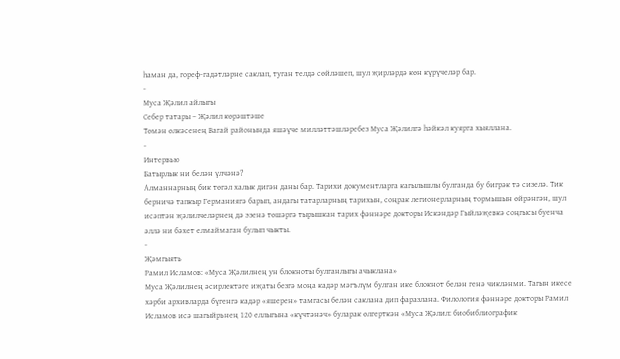һаман да, гореф-гадәтләрне саклап, туган телдә сөйләшеп, шул җирләрдә көн күрүчеләр бар.
-
Муса Җәлил айлыгы
Себер татары – Җәлил көрәштәше
Төмән өлкәсенең Вагай районында яшәүче милләттәшләребез Муса Җәлилгә һәйкәл куярга хыяллана.
-
Интервью
Батырлык ни белән үлчәнә?
Алманнарның бик төгәл халык дигән даны бар. Тарихи документларга кагылышлы булганда бу бигрәк тә сизелә. Тик берничә тапкыр Германиягә барып, андагы татарларның тарихын, соңрак легионерларның тормышын өйрәнгән, шул исәптән җәлилчеләрнең дә эзенә төшәргә тырышкан тарих фәннәре докторы Искәндәр Гыйләҗевкә соңгысы буенча әллә ни бәхет елмаймаган булып чыкты.
-
Җәмгыять
Рамил Исламов: «Муса Җәлилнең ун блокноты булганлыгы ачыклана»
Муса Җәлилнең әсирлектәге иҗаты безгә моңа кадәр мәгълүм булган ике блокнот белән генә чикләнми. Тагын икесе хәрби архивларда бүгенгә кадәр «яшерен» тамгасы белән саклана дип фаразлана. Филология фәннәре докторы Рамил Исламов исә шагыйрьнең 120 еллыгына «күчтәнәч» буларак өлгерткән «Муса Җәлил: биобиблиографик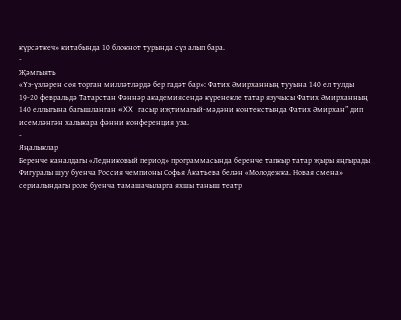күрсәткеч» китабында 10 блокнот турында сүз алып бара.
-
Җәмгыять
«Үз-үзләрен сөя торган милләтләрдә бер гадәт бар»: Фатих Әмирханның тууына 140 ел тулды
19-20 февральдә Татарстан Фәннәр академиясендә күренекле татар язучысы Фатих Әмирханның 140 еллыгына багышланган «XX гасыр иҗтимагый-мәдәни контекстында Фатих Әмирхан” дип исемләнгән халыкара фәнни конференция уза.
-
Яңалыклар
Беренче каналдагы «Ледниковый период» программасында беренче тапкыр татар җыры яңгырады
Фигуралы шуу буенча Россия чемпионы Софья Акатьева белән «Молодежка. Новая смена» сериалындагы роле буенча тамашачыларга яхшы таныш театр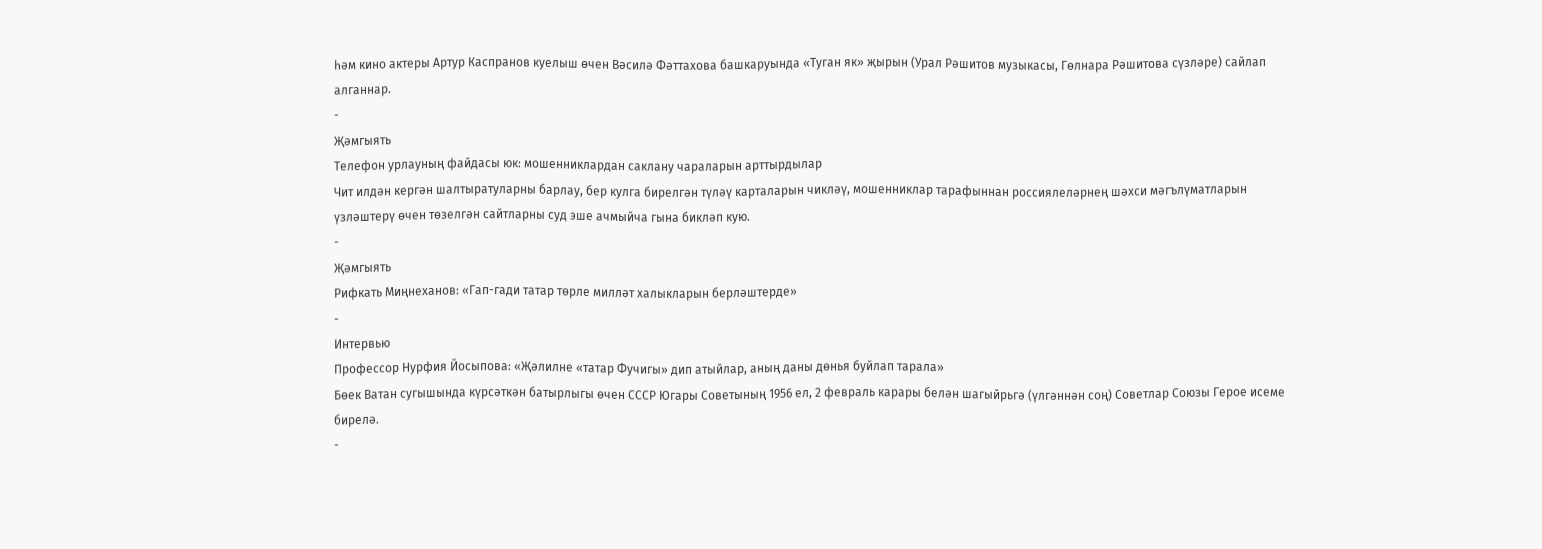һәм кино актеры Артур Каспранов куелыш өчен Вәсилә Фәттахова башкаруында «Туган як» җырын (Урал Рәшитов музыкасы, Гөлнара Рәшитова сүзләре) сайлап алганнар.
-
Җәмгыять
Телефон урлауның файдасы юк: мошенниклардан саклану чараларын арттырдылар
Чит илдән кергән шалтыратуларны барлау, бер кулга бирелгән түләү карталарын чикләү, мошенниклар тарафыннан россиялеләрнең шәхси мәгълүматларын үзләштерү өчен төзелгән сайтларны суд эше ачмыйча гына бикләп кую.
-
Җәмгыять
Рифкать Миңнеханов: «Гап-гади татар төрле милләт халыкларын берләштерде»
-
Интервью
Профессор Нурфия Йосыпова: «Җәлилне «татар Фучигы» дип атыйлар, аның даны дөнья буйлап тарала»
Бөек Ватан сугышында күрсәткән батырлыгы өчен СССР Югары Советының 1956 ел, 2 февраль карары белән шагыйрьгә (үлгәннән соң) Советлар Союзы Герое исеме бирелә.
-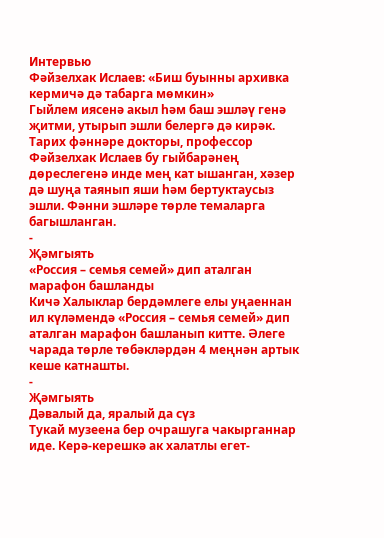Интервью
Фәйзелхак Ислаев: «Биш буынны архивка кермичә дә табарга мөмкин»
Гыйлем иясенә акыл һәм баш эшләү генә җитми, утырып эшли белергә дә кирәк. Тарих фәннәре докторы, профессор Фәйзелхак Ислаев бу гыйбарәнең дөреслегенә инде мең кат ышанган, хәзер дә шуңа таянып яши һәм бертуктаусыз эшли. Фәнни эшләре төрле темаларга багышланган.
-
Җәмгыять
«Россия – семья семей» дип аталган марафон башланды
Кичә Халыклар бердәмлеге елы уңаеннан ил күләмендә «Россия – семья семей» дип аталган марафон башланып китте. Әлеге чарада төрле төбәкләрдән 4 меңнән артык кеше катнашты.
-
Җәмгыять
Дәвалый да, яралый да сүз
Тукай музеена бер очрашуга чакырганнар иде. Керә-керешкә ак халатлы егет-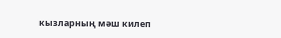кызларның мәш килеп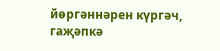йөргәннәрен күргәч, гаҗәпкә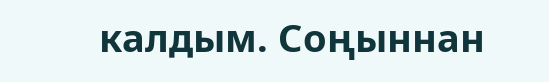калдым. Соңыннан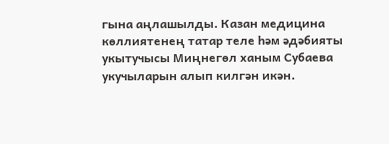гына аңлашылды. Казан медицина көллиятенең татар теле һәм әдәбияты укытучысы Миңнегөл ханым Субаева укучыларын алып килгән икән.